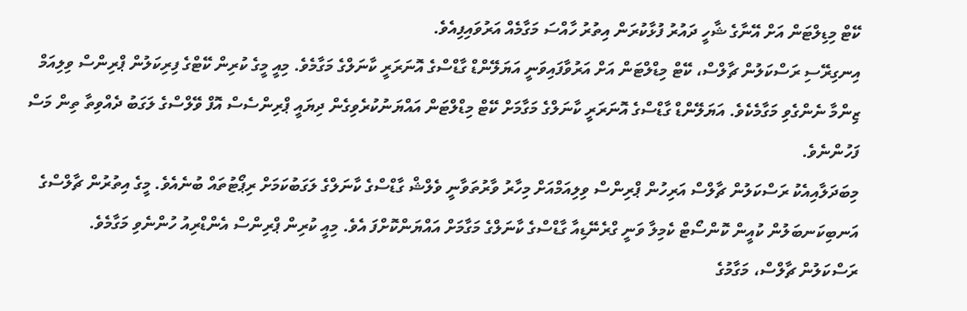ކޭޓް މިޑިލްޓަން އަށް އޭނާގެ ޝާހީ ދައުރު ފުޅާކުރަން އިތުރު ހާއްސަ މަގާމެއް އަރުވައިފިއެވެ.
އިނގިރޭސި ރަސްކަލުން ޗާލްސް، ކޭޓް މިޑްލްޓަން އަށް އަރުވާފައިވަނީ އަޔަލޭންޑް ގާޑްސްގެ އޮނަރަރީ ކާނަލްގެ މަގާމެވެ. މިއީ މީގެ ކުރިން ކޭޓްގެ ފިރިކަލުން ޕްރިންސް ވިލިއަމް ޒިންމާ ނެންގެވި މަގާމެކެވެ. އަޔަލޭންޑް ގާޑްސްގެ އޮނަރަރީ ކާނަލްގެ މަގާމަށް ކޭޓް މިޑްލްޓަން އައްޔަނުކުރެވިގެން ދިޔައީ ޕްރިންސެސް އޮފް ވޭލްސްގެ ލަގަބު ދެއްވިތާ ތިން މަސް ފަހުންނެވެ.
މިބަދަލާއިއެކު ރަސްކަލުން ޗާލްސް އަރިހުން ޕްރިންސް ވިލިއަމްއަށް މިހާރު ވާރުތަވާނީ ވެލްޝް ގާޑްސްގެ ކާނަލްގެ ލަގަބުކަމަށް ރިޕޯޓުތައް ބުނެއެވެ. މީގެ އިތުރުން ޗާލްސްގެ އަނބިކަނބަލުން ކުއީން ކޮންސޯޓް ކެމިލާ ވަނީ ގްރެނޭޑިއާ ގާޑްސްގެ ކާނަލްގެ މަގާމަށް އައްޔަންކޮށްފަ އެވެ. މިއީ ކުރިން ޕްރިންސް އެންޑްރިއު ހުންނެވި މަގާމެވެ.
ރަސްކަލުން ޗާލްސް، މަގާމުގެ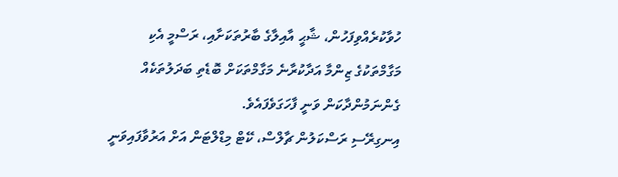ހުވާކުރެއްވިފަހުން، ޝާޙީ އާއިލާގެ ބާރުތަކަށާއި، ރަސްމީ އެކި މަގާމްތަކުގެ ޒިންމާ އަދާކުރާނެ މަގާމްތަކަށް ބޮޑެތި ބަދަލުތަކެއް ގެންނަމުންދާކަން ވަނީ ފާހަގަވެފައެވެ.
އިނގިރޭސި ރަސްކަލުން ޗާލްސް، ކޭޓް މިޑްލްޓަން އަށް އަރުވާފައިވަނީ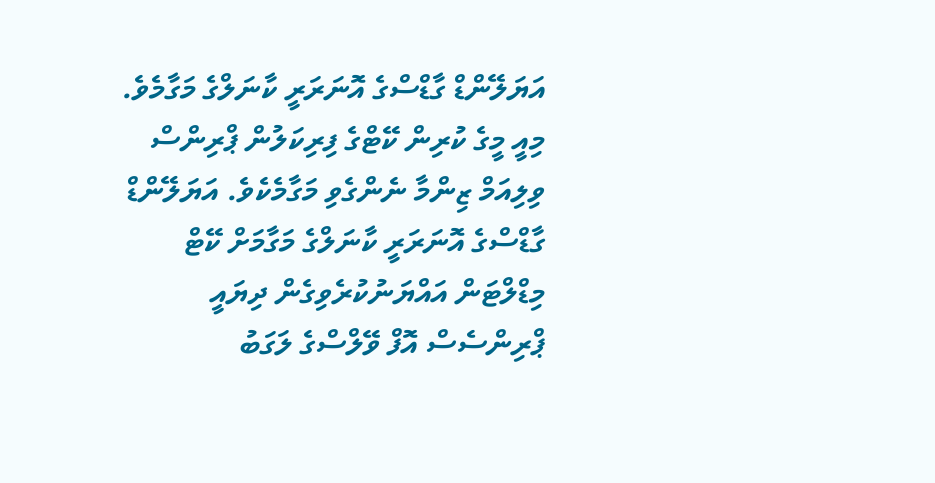އަޔަލޭންޑް ގާޑްސްގެ އޮނަރަރީ ކާނަލްގެ މަގާމެވެ. މިއީ މީގެ ކުރިން ކޭޓްގެ ފިރިކަލުން ޕްރިންސް ވިލިއަމް ޒިންމާ ނެންގެވި މަގާމެކެވެ. އަޔަލޭންޑް ގާޑްސްގެ އޮނަރަރީ ކާނަލްގެ މަގާމަށް ކޭޓް މިޑްލްޓަން އައްޔަނުކުރެވިގެން ދިޔައީ ޕްރިންސެސް އޮފް ވޭލްސްގެ ލަގަބު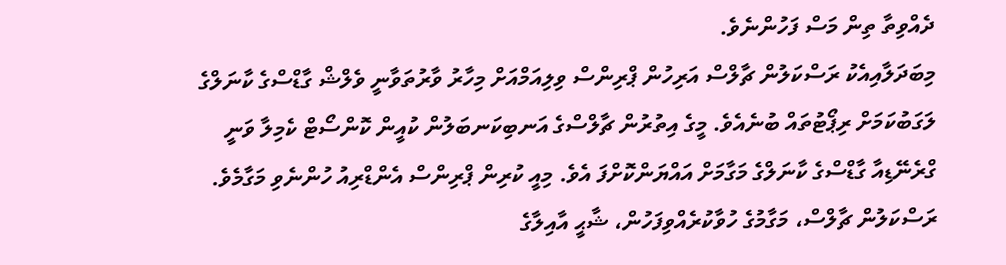ދެއްވިތާ ތިން މަސް ފަހުންނެވެ.
މިބަދަލާއިއެކު ރަސްކަލުން ޗާލްސް އަރިހުން ޕްރިންސް ވިލިއަމްއަށް މިހާރު ވާރުތަވާނީ ވެލްޝް ގާޑްސްގެ ކާނަލްގެ ލަގަބުކަމަށް ރިޕޯޓުތައް ބުނެއެވެ. މީގެ އިތުރުން ޗާލްސްގެ އަނބިކަނބަލުން ކުއީން ކޮންސޯޓް ކެމިލާ ވަނީ ގްރެނޭޑިއާ ގާޑްސްގެ ކާނަލްގެ މަގާމަށް އައްޔަންކޮށްފަ އެވެ. މިއީ ކުރިން ޕްރިންސް އެންޑްރިއު ހުންނެވި މަގާމެވެ.
ރަސްކަލުން ޗާލްސް، މަގާމުގެ ހުވާކުރެއްވިފަހުން، ޝާޙީ އާއިލާގެ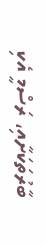ބާރުތަކަށާއި، ރަސްމީ އެކި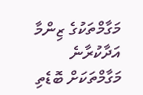މަގާމްތަކުގެ ޒިންމާ އަދާކުރާނެ މަގާމްތަކަށް ބޮޑެތި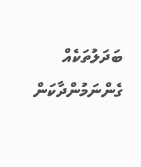ބަދަލުތަކެއް ގެންނަމުންދާކަން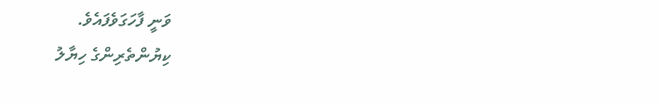ވަނީ ފާހަގަވެފައެވެ.
ކިޔުންތެރިންގެ ހިޔާލު